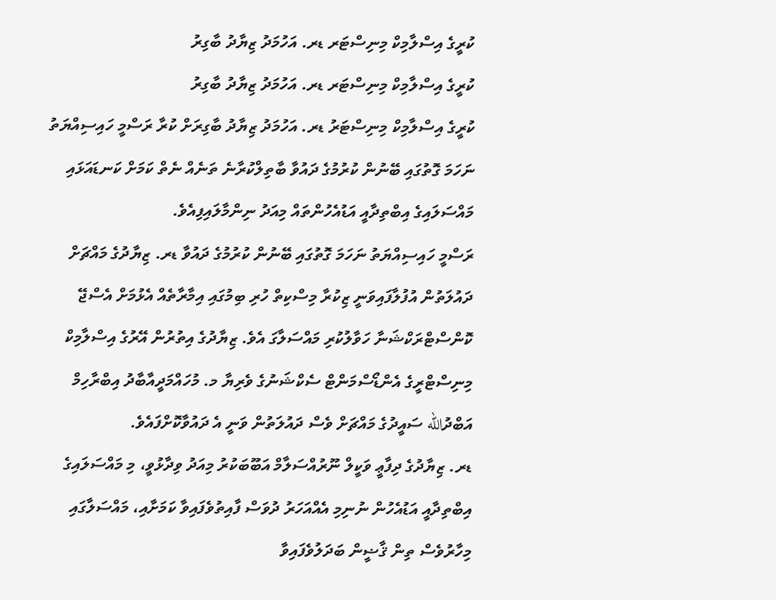ކުރީގެ އިސްލާމިކް މިނިސްޓަރ ޑރ. އަހުމަދު ޒިޔާދު ބާގިރު
ކުރީގެ އިސްލާމިކް މިނިސްޓަރ ޑރ. އަހުމަދު ޒިޔާދު ބާގިރު
ކުރީގެ އިސްލާމިކް މިނިސްޓަރު ޑރ. އަހުމަދު ޒިޔާދު ބާގިރަށް ކުރާ ރަސްމީ ހައިސިއްޔަތު ނަހަމަ ގޮތުގައި ބޭނުން ކުރުމުގެ ދައުވާ ބާތިލްކުރާނެ ތަނެއް ނެތް ކަމަށް ކަނޑައަޅައި މައްސަލައިގެ އިބްތިދާއީ އަޑުއެހުންތައް މިއަދު ނިންމާލައިފިއެވެ.
ރަސްމީ ހައިސިއްޔަތު ނަހަމަ ގޮތުގައި ބޭނުން ކުރުމުގެ ދައުވާ ޑރ. ޒިޔާދުގެ މައްޗަށް ދައުލަތުން އުފުލާފައިވަނީ ޒިކުރާ މިސްކިތް ހުރި ބިމުގައި އިމާރާތެއް އެޅުމަށް އެސްޖޭ ކޮންސްޓްރަކްޝަނާ ހަވާލުކުރި މައްސަލާގަ އެވެ. ޒިޔާދުގެ އިތުރުން އޭރުގެ އިސްލާމިކް މިނިސްޓްރީގެ އެންޑޯސްމަންޓް ސެކްޝަނުގެ ވެރިޔާ މ. މުހައްމަދީއާބާދު އިބްރާހިމް އަބްދުالله ސައީދުގެ މައްޗަށް ވެސް ދައުލަތުން ވަނީ އެ ދައުވާކޮށްފައެވެ.
ޑރ. ޒިޔާދުގެ ދިފާޢީ ވަކީލް ނޫރުއްސަލާމް އަބޫބަކުރު މިއަދު ވިދާޅުވީ، މި މައްސަލައިގެ އިބްތިދާއީ އަޑުއެހުން ނުނިމި އެއްއަހަރު ދުވަސް ފާއިތުވެފައިވާ ކަމަށާއި، މައްސަލާގައި މިހާރުވެސް ތިން ޤާޟީން ބަދަލުވެފައިވާ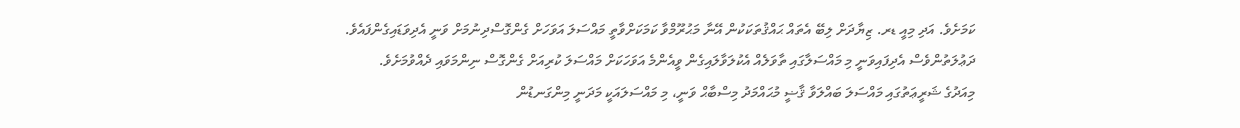ކަމަށެވެ. އަދި މިއީ ޑރ. ޒިޔާދަށް ލިބޭ އެތައް ޙައްޤުތަކަކުން އޭނާ މަޙުރޫމްވާ ކަމަކަށްވާތީ މައްސަލަ އަވަހަށް ގެންގޮސްދިނުމަށް ވަނީ އެދިވަޑައިގެންފައެވެ. ދަޢުލަތުންވެސް އެދިފައިވަނީ މި މައްސަލާގައި ތާވަލެއް އެކުލަވާލައިގެން ވީއެންމެ އަވަހަކަށް މައްސަލަ ކުރިއަށް ގެންގޮސް ނިންމަވައި ދެއްވުމަށެވެ.
މިއަދުގެ ޝަރީޢަތުގައި މައްސަލަ ބައްލަވާ ޤާޟީ މުޙައްމަދު މިސްބާޙް ވަނީ، މި މައްސަލައަކީ މަދަނީ މިންގަނޑުން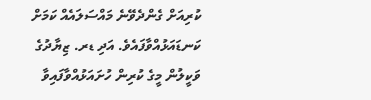ކުރިއަށް ގެންދެވޭނެ މައްސަލައެއް ކަމަށް ކަނޑައަޅުއްވާފައެވެ. އަދި ޑރ. ޒިޔާދުގެ ވަކީލުން މީގެ ކުރިން ހުށައަޅުއްވާފައިވާ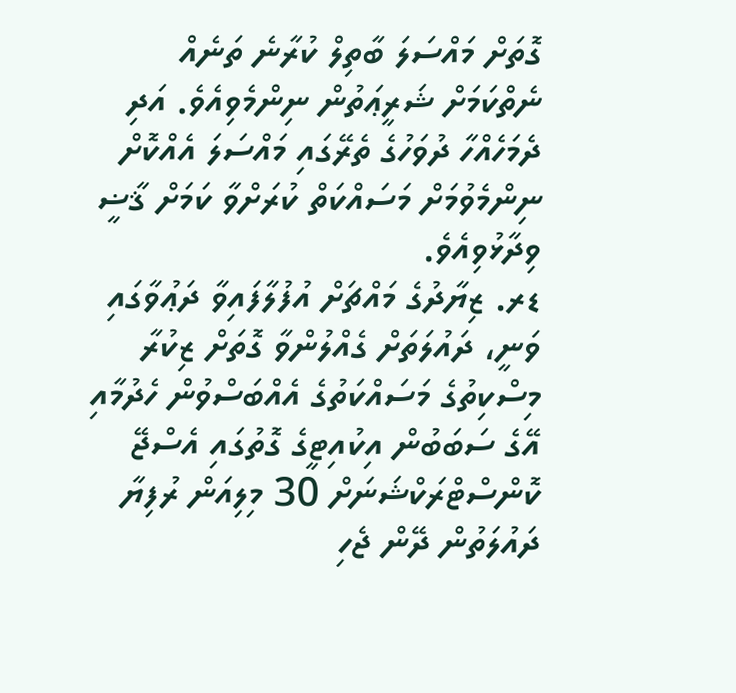ގޮތަށް މައްސަލަ ބާތިލް ކުރާނެ ތަނެއް ނެތްކަމަށް ޝަރީޢަތުން ނިންމެވިއެވެ. އަދި ދެމަހެއްހާ ދުވަހުގެ ތެރޭގައި މައްސަލަ އެއްކޮށް ނިންމެވުމަށް މަސައްކަތް ކުރަށްވާ ކަމަށް ޤާޟީ ވިދާޅުވިއެވެ.
ޑރ. ޒިޔާދުގެ މައްޗަށް އުފުލާފައިވާ ދަޢުވާގައި ވަނީ، ދައުލަތަށް ގެއްލުންވާ ގޮތަށް ޒިކުރާ މިސްކިތުގެ މަސައްކަތުގެ އެއްބަސްވުން ހެދުމާއި އޭގެ ސަބަބުން އިކުއިޓީގެ ގޮތުގައި އެސްޖޭ ކޮންސްޓްރަކްޝަނަށް 30 މިލިއަން ރުފިޔާ ދައުލަތުން ދޭން ޖެހި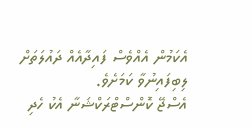އެކަމުން އެއްވެސް ފައިދާއެއް ދައުލަތަށް ލިބިފައިނުވާ ކަމަށެވެ.
އެސްޖޭ ކޮންސްޓްރަކްޝަނާ އެކު ހެދި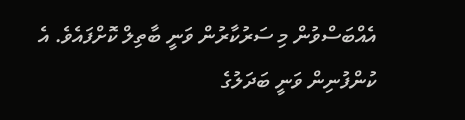އެއްބަސްވުން މި ސަރުކާރުން ވަނީ ބާތިލް ކޮށްފައެވެ. އެ ކުންފުނިން ވަނީ ބަދަލުގެ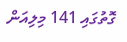ގޮތުގައި 141 މިލިއަން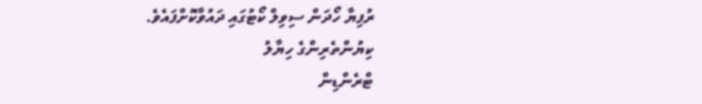ރުފިޔާ ހޯދަން ސިވިލް ކޯޓުގައި ދައުވާކޮށްފައެވެ.
ކިޔުންތެރިންގެ ހިޔާލު
ޓްރެންޑިން